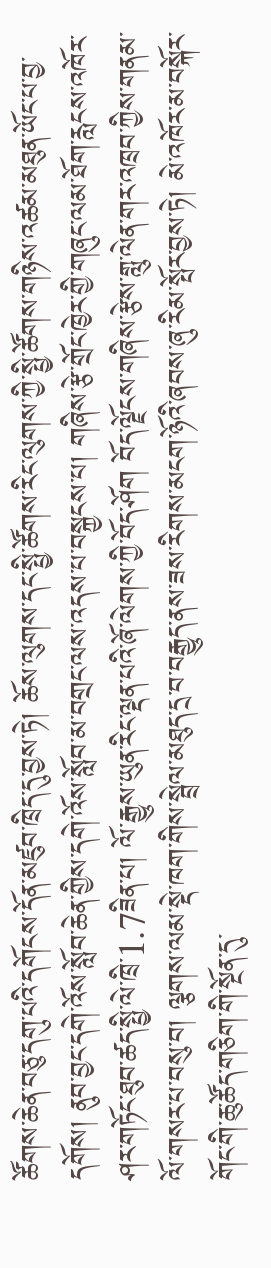ཚོགས་ཆེན་བཅུ་དགུ་པའི་དགོངས་དོན་མཛུབ་ཁྲིད་དུ་བྱས་ཏེ། ཆོས་ལུགས་དང་སྤྱི་ཚོགས་རིང་ལུགས་ཀྱི་སྤྱི་ཚོགས་གཉིས་འཚམ་མཐུན་ཡོང་པ་བྱ་དགོས། ནུབ་བྱང་དགེ་འོས་སློབ་ཆེན་གྱིས་དགེ་འོས་སློབ་མ་བགྲང་ལས་འདས་པ་བསྐྱངས་པ། གཞིས་རྩེ་གྲོང་ཁྱེར་གྱི་གཞུང་ལམ་ཐོག་རླངས་འཁོར་ཤར་གཏོང་ཐུབ་ཚད་སྤྱི་ལེ་ཁྲི་1.7ཟིན་པ། ལོ་རྒྱུས་ཡུན་རིང་ལྡན་པའི་ཞོ་ལེགས་ཀྱི་བོད་ཤོག བོད་ལྗོངས་གཞིས་རྩེས་གླུ་ལེན་གར་འཁྲབ་ཀྱིས་གནམ་ལོ་གསར་པ་བསུ་བ། ལྕགས་ལམ་སྡེ་ཁག་གིས་སྦྲེལ་མཐུད་དྲ་བ་བརྒྱུད་ནས་ཟས་རིགས་མངག་ཉོའི་ཞབས་ཞུ་རིམ་སྤོར་བྱས་ཏེ། མེ་འཁོར་མ་བསྐོར་གོང་གི་ཆུ་ཚོད་གཅིག་གི་སྔོན་དུ་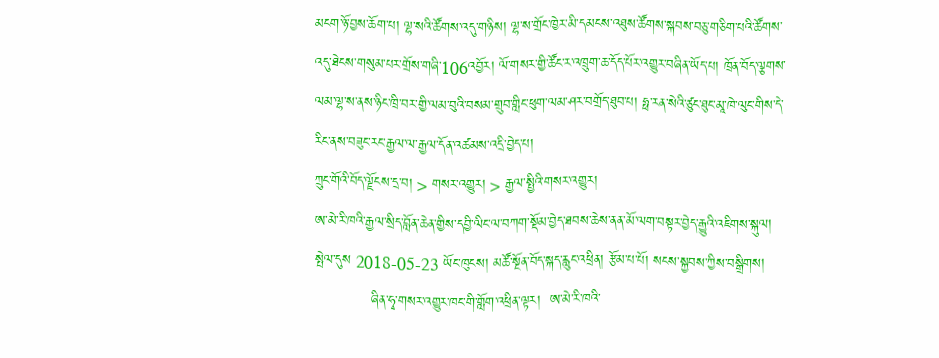མངག་ཉོ་བྱས་ཆོག་པ། ལྷ་སའི་ཚོགས་འདུ་གཉིས། ལྷ་ས་གྲོང་ཁྱེར་མི་དམངས་འཐུས་ཚོགས་སྐབས་བཅུ་གཅིག་པའི་ཚོགས་འདུ་ཐེངས་གསུམ་པར་གྲོས་གཞི་106འབྱོར། ལོ་གསར་གྱི་ཚོང་ར་འཁྲུག་ཆ་དོད་པོར་འགྱུར་བཞིན་ཡོད་པ། ཁྲོན་བོད་ལྕགས་ལམ་ལྷ་ས་ནས་ཉིང་ཁྲི་བར་གྱི་ལམ་བུའི་བསམ་གྲུབ་གླིང་ཕུག་ལམ་ཤར་བགྲོད་ཐུབ་པ། ཧྥ་རན་སེའི་ཙུང་ཐུང་མཱ་ཁེ་ལུང་གིས་དེ་རིང་ནས་བཟུང་རང་རྒྱལ་ལ་རྒྱལ་དོན་འཚམས་འདྲི་བྱེད་པ།
ཀྲུང་གོའི་བོད་ལྗོངས་དྲ་བ། > གསར་འགྱུར། > རྒྱལ་སྤྱིའི་གསར་འགྱུར།
ཨ་མེ་རི་ཁའི་རྒྱལ་སྲིད་བློན་ཆེན་གྱིས་དབྱི་ལིང་ལ་བཀག་སྡོམ་བྱེད་ཐབས་ཆེས་ནན་མོ་ལག་བསྟར་བྱེད་རྒྱུའི་འཇིགས་སྐུལ།
སྤེལ་དུས 2018-05-23 ཡོང་ཁུངས། མཚོ་སྔོན་བོད་སྐད་རླུང་འཕྲིན། རྩོམ་པ་པོ། སངས་སྐྱབས་ཀྱིས་བསྒྲིགས།
            ཞིན་ཧྭ་གསར་འགྱུར་ཁང་གི་གློག་འཕྲིན་ལྟར།  ཨ་མེ་རི་ཁའི་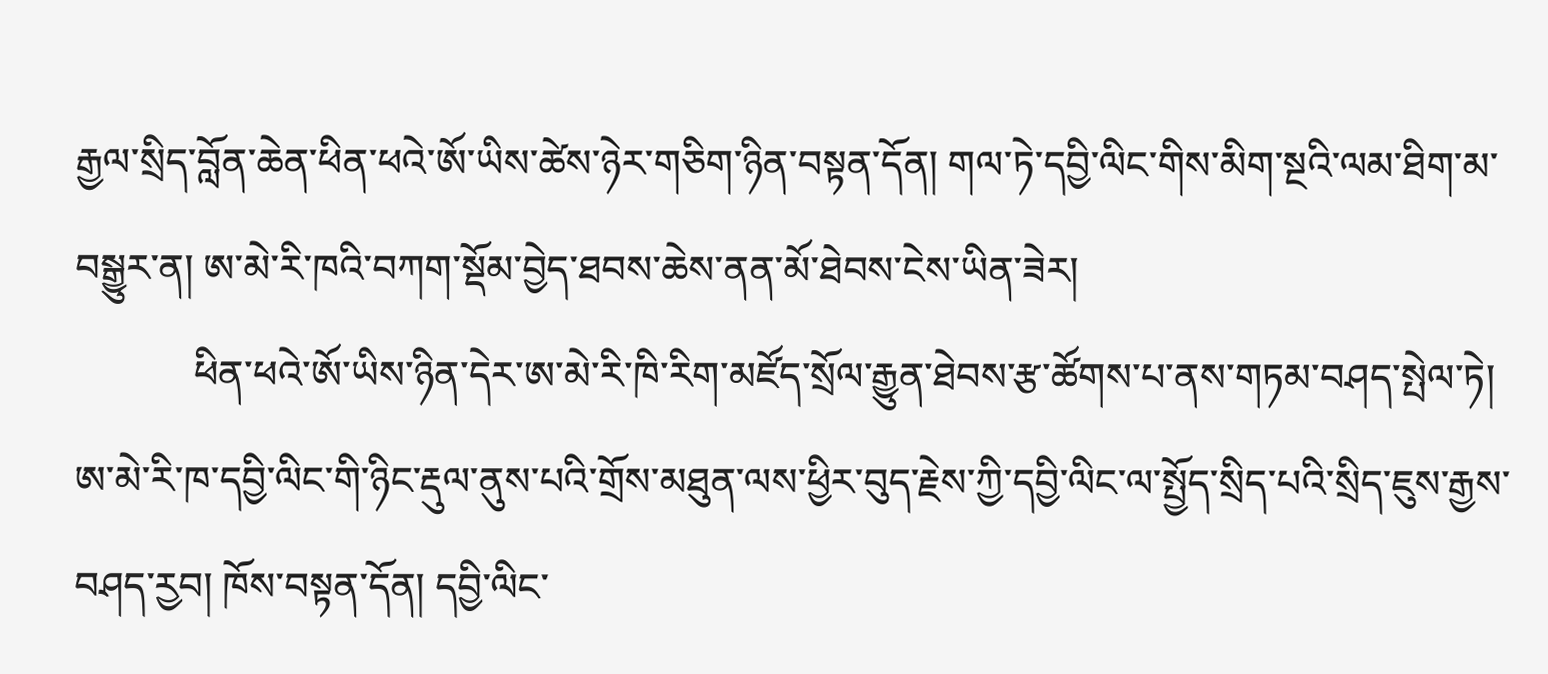རྒྱལ་སྲིད་བློན་ཆེན་ཕིན་ཕའེ་ཨོ་ཡིས་ཚེས་ཉེར་གཅིག་ཉིན་བསྟན་དོན། གལ་ཏེ་དབྱི་ལིང་གིས་མིག་སྔའི་ལམ་ཐིག་མ་བསྒྱུར་ན། ཨ་མེ་རི་ཁའི་བཀག་སྡོམ་བྱེད་ཐབས་ཆེས་ནན་མོ་ཐེབས་ངེས་ཡིན་ཟེར།
            ཕིན་ཕའེ་ཨོ་ཡིས་ཉིན་དེར་ཨ་མེ་རི་ཁི་རིག་མཛོད་སྲོལ་རྒྱུན་ཐེབས་རྩ་ཚོགས་པ་ནས་གཏམ་བཤད་སྤེལ་ཏེ། ཨ་མེ་རི་ཁ་དབྱི་ལིང་གི་ཉིང་རྡུལ་ནུས་པའི་གྲོས་མཐུན་ལས་ཕྱིར་བུད་རྗེས་ཀྱི་དབྱི་ལིང་ལ་སྤྱོད་སྲིད་པའི་སྲིད་ཇུས་རྒྱས་བཤད་རྱབ། ཁོས་བསྟན་དོན། དབྱི་ལིང་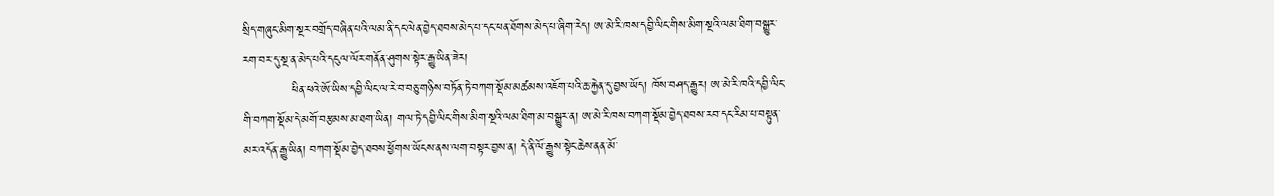སྲིད་གཞུང་མིག་སྔར་བགྲོད་བཞིན་པའི་ལམ་ནི་དང་ལེན་བྱེད་ཐབས་མེད་པ་དང་ཕན་ཐོགས་མེད་པ་ཞིག་རེད། ཨ་མེ་རི་ཁས་དབྱི་ལིང་གིས་མིག་སྔའི་ལམ་ཐིག་བསྒྱུར་རག་བར་དུ་སྔ་ན་མེད་པའི་དངུལ་ལོར་གནོན་ཤུགས་སྟེར་རྒྱུ་ཡིན་ཟེར།
            ཕིན་ཕའེ་ཨོ་ཡིས་དབྱི་ལིང་ལ་རེ་བ་བཅུ་གཉིས་བཏོན་ཏེ་བཀག་སྡོམ་མཚམས་འཇོག་པའི་ཆ་རྐྱེན་དུ་བྱས་ཡོད། ཁོས་བཤད་རྒྱུར། ཨ་མེ་རི་ཁའི་དབྱི་ལིང་གི་བཀག་སྡོམ་དེ་མགོ་བརྩམས་མ་ཐག་ཡིན། གལ་ཏེ་དབྱི་ལིང་གིས་མིག་སྔའི་ལམ་ཐིག་མ་བསྒྱུར་ན། ཨ་མེ་རི་ཁས་བཀག་སྡོམ་བྱེད་ཐབས་རབ་དང་རིམ་པ་བསྟུན་མར་འདོན་རྒྱུ་ཡིན། བཀག་སྡོམ་བྱེད་ཐབས་ཕྱོགས་ཡོངས་ནས་ལག་བསྟར་བྱས་ན། དེ་ནི་ལོ་རྒྱུས་སྟེང་ཆེས་ནན་མོ་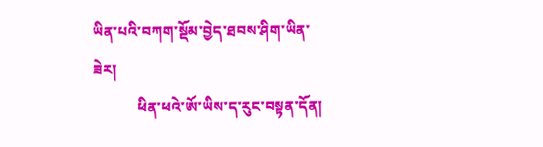ཡིན་པའི་བཀག་སྡོམ་བྱེད་ཐབས་ཤིག་ཡིན་ཟེར།
            ཕིན་ཕའེ་ཨོ་ཡིས་ད་རུང་བསྟན་དོན།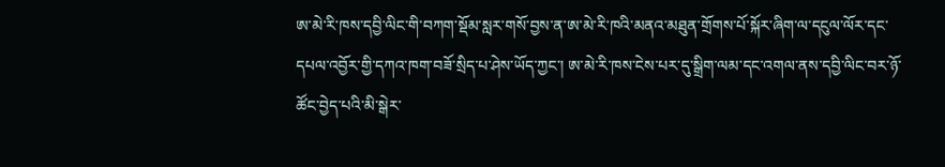ཨ་མེ་རི་ཁས་དབྱི་ལིང་གི་བཀག་སྡོམ་སླར་གསོ་བྱས་ན་ཨ་མེ་རི་ཁའི་མནའ་མཐུན་གྲོགས་པོ་སྐོར་ཞིག་ལ་དངུལ་ལོར་དང་དཔལ་འབྱོར་གྱི་དཀའ་ཁག་བཟོ་སྲིད་པ་ཤེས་ཡོད་ཀྱང་། ཨ་མེ་རི་ཁས་ངེས་པར་དུ་སྒྲིག་ལམ་དང་འགལ་ནས་དབྱི་ལིང་བར་ཉོ་ཚོང་བྱེད་པའི་མི་སྒེར་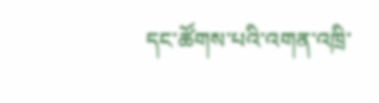དང་ཚོགས་པའི་འགན་འཁྲི་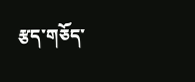རྩད་གཅོད་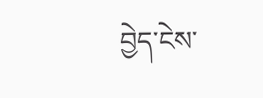བྱེད་ངེས་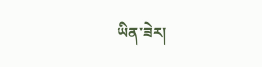ཡིན་ཟེར།